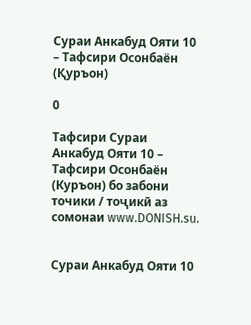Сураи Анкабуд Ояти 10 – Тафсири Осонбаён (Қуръон)

0

Тафсири Сураи Анкабуд Ояти 10 – Тафсири Осонбаён (Куръон) бо забони точики / тоҷикӣ аз сомонаи www.DONISH.su.


Сураи Анкабуд Ояти 10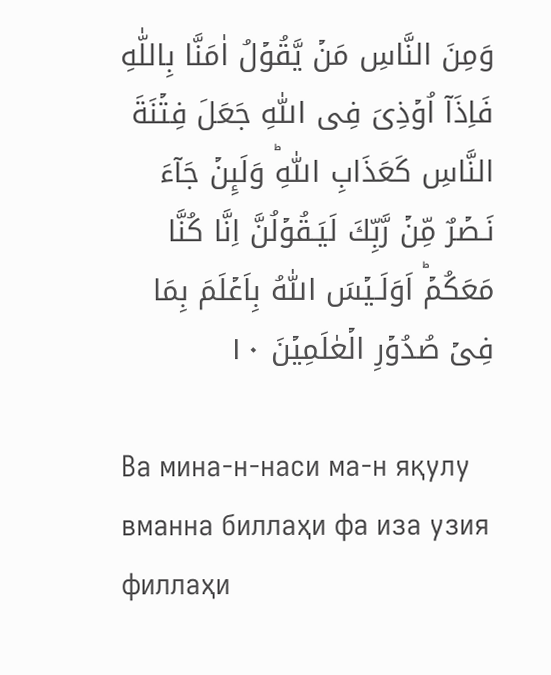وَمِنَ النَّاسِ مَنۡ يَّقُوۡلُ اٰمَنَّا بِاللّٰهِ فَاِذَاۤ اُوۡذِىَ فِى اللّٰهِ جَعَلَ فِتۡنَةَ النَّاسِ كَعَذَابِ اللّٰهِؕ وَلَٮِٕنۡ جَآءَ نَـصۡرٌ مِّنۡ رَّبِّكَ لَيَـقُوۡلُنَّ اِنَّا كُنَّا مَعَكُمۡ‌ؕ اَوَلَـيۡسَ اللّٰهُ بِاَعۡلَمَ بِمَا فِىۡ صُدُوۡرِ الۡعٰلَمِيۡنَ ١٠

Ва мина-н-наси ма-н яқулу вманна биллаҳи фа иза узия филлаҳи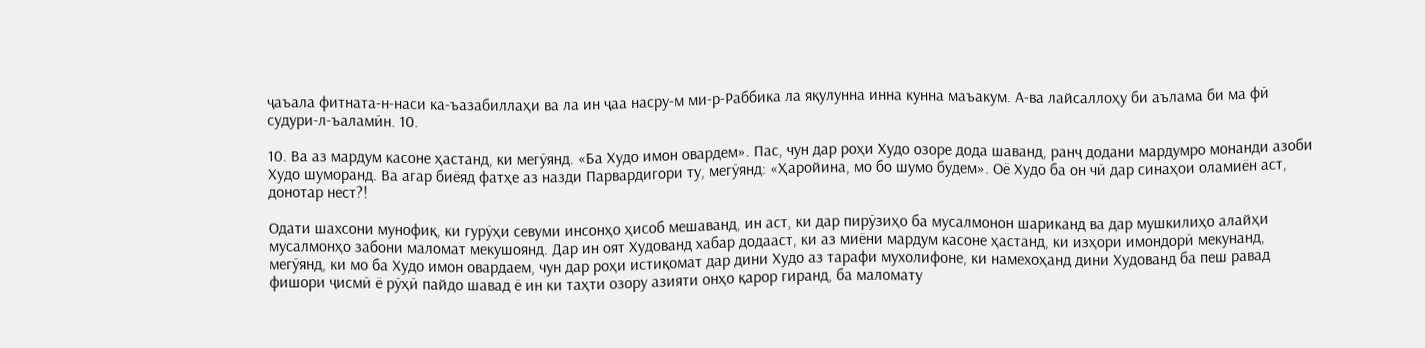ҷаъала фитната-н-наси ка-ъазабиллаҳи ва ла ин ҷаа насру-м ми-р-Раббика ла яқулунна инна кунна маъакум. А-ва лайсаллоҳу би аълама би ма фӣ судури-л-ъаламӣн. 10.

10. Ва аз мардум касоне ҳастанд, ки мегӯянд. «Ба Худо имон овардем». Пас, чун дар роҳи Худо озоре дода шаванд, ранҷ додани мардумро монанди азоби Худо шуморанд. Ва агар биёяд фатҳе аз назди Парвардигори ту, мегӯянд: «Ҳаройина, мо бо шумо будем». Оё Худо ба он чӣ дар синаҳои оламиён аст, донотар нест?!

Одати шахсони мунофиқ, ки гурӯҳи севуми инсонҳо ҳисоб мешаванд, ин аст, ки дар пирӯзиҳо ба мусалмонон шариканд ва дар мушкилиҳо алайҳи мусалмонҳо забони маломат мекушоянд. Дар ин оят Худованд хабар додааст, ки аз миёни мардум касоне ҳастанд, ки изҳори имондорӣ мекунанд, мегӯянд, ки мо ба Худо имон овардаем, чун дар роҳи истиқомат дар дини Худо аз тарафи мухолифоне, ки намехоҳанд дини Худованд ба пеш равад фишори ҷисмӣ ё рӯҳӣ пайдо шавад ё ин ки таҳти озору азияти онҳо қарор гиранд, ба маломату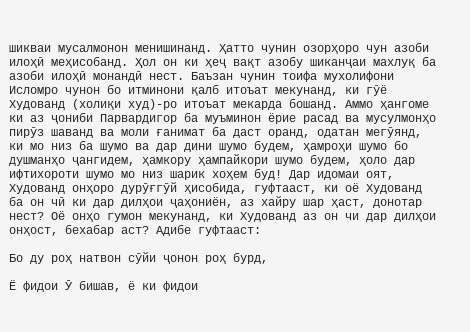шикваи мусалмонон менишинанд. Ҳатто чунин озорҳоро чун азоби илоҳӣ меҳисобанд. Ҳол он ки ҳеҷ вақт азобу шиканҷаи махлуқ ба азоби илоҳӣ монандӣ нест. Баъзан чунин тоифа мухолифони Исломро чунон бо итминони қалб итоъат мекунанд, ки гӯё Худованд (холиқи худ)-ро итоъат мекарда бошанд. Аммо ҳангоме ки аз ҷониби Парвардигор ба муъминон ёрие расад ва мусулмонҳо пирӯз шаванд ва моли ғанимат ба даст оранд, одатан мегӯянд, ки мо низ ба шумо ва дар дини шумо будем, ҳамроҳи шумо бо душманҳо ҷангидем, ҳамкору ҳампайкори шумо будем, ҳоло дар ифтихороти шумо мо низ шарик хоҳем буд! Дар идомаи оят, Худованд онҳоро дурӯғгӯй ҳисобида, гуфтааст, ки оё Худованд ба он чӣ ки дар дилҳои ҷаҳониён, аз хайру шар ҳаст, донотар нест? Оё онҳо гумон мекунанд, ки Худованд аз он чи дар дилҳои онҳост, бехабар аст? Адибе гуфтааст:

Бо ду роҳ натвон сӯйи ҷонон роҳ бурд,

Ё фидои Ӯ бишав, ё ки фидои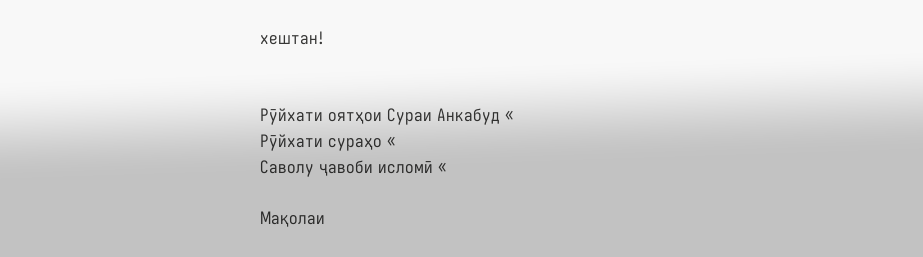хештан!


Рӯйхати оятҳои Сураи Анкабуд «
Рӯйхати сураҳо «
Саволу ҷавоби исломӣ «

Мақолаи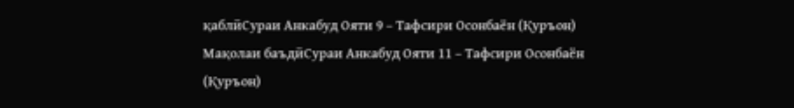қаблӣСураи Анкабуд Ояти 9 – Тафсири Осонбаён (Қуръон)
Мақолаи баъдӣСураи Анкабуд Ояти 11 – Тафсири Осонбаён (Қуръон)